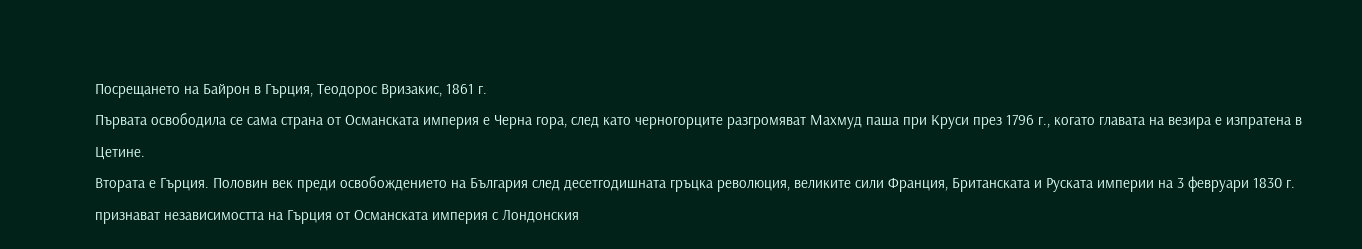Посрещането на Байрон в Гърция, Теодорос Вризакис, 1861 г.
Първата освободила се сама страна от Османската империя е Черна гора, след като черногорците разгромяват Махмуд паша при Круси през 1796 г., когато главата на везира е изпратена в Цетине.
Втората е Гърция. Половин век преди освобождението на България след десетгодишната гръцка революция, великите сили Франция, Британската и Руската империи на 3 февруари 1830 г. признават независимостта на Гърция от Османската империя с Лондонския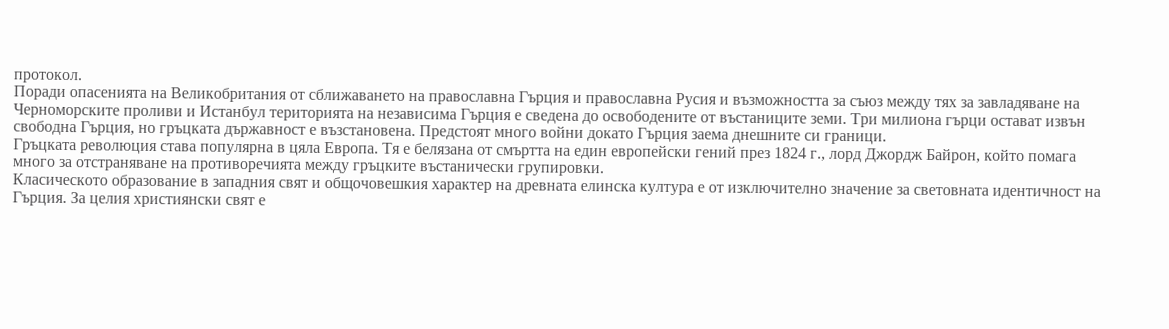протокол.
Поради опасенията на Великобритания от сближаването на православна Гърция и православна Русия и възможността за съюз между тях за завладяване на Черноморските проливи и Истанбул територията на независима Гърция е сведена до освободените от въстаниците земи. Три милиона гърци остават извън свободна Гърция, но гръцката държавност е възстановена. Предстоят много войни докато Гърция заема днешните си граници.
Гръцката революция става популярна в цяла Европа. Тя е белязана от смъртта на един европейски гений през 1824 г., лорд Джордж Байрон, който помага много за отстраняване на противоречията между гръцките въстанически групировки.
Класическото образование в западния свят и общочовешкия характер на древната елинска култура е от изключително значение за световната идентичност на Гърция. За целия християнски свят е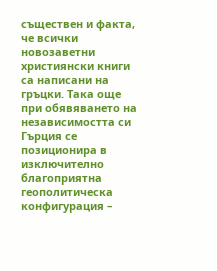съществен и факта, че всички новозаветни християнски книги са написани на гръцки. Така още при обявяването на независимостта си Гърция се позиционира в изключително благоприятна геополитическа конфигурация –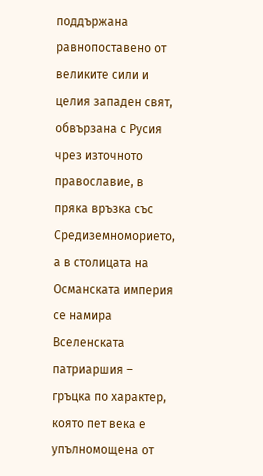поддържана равнопоставено от великите сили и целия западен свят, обвързана с Русия чрез източното православие, в пряка връзка със Средиземноморието, а в столицата на Османската империя се намира Вселенската патриаршия – гръцка по характер, която пет века е упълномощена от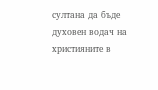султана да бъде духовен водач на християните в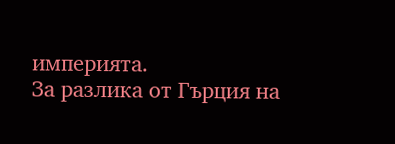империята.
За разлика от Гърция на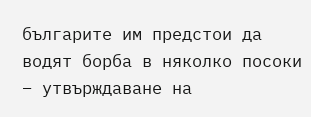българите им предстои да водят борба в няколко посоки – утвърждаване на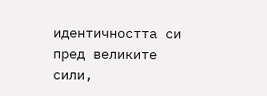идентичността си пред великите сили,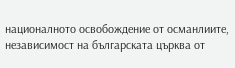националното освобождение от османлиите, независимост на българската църква от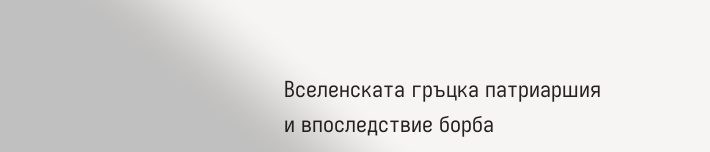Вселенската гръцка патриаршия и впоследствие борба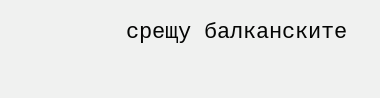срещу балканските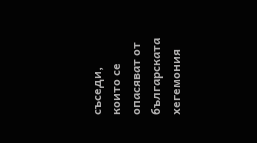съседи, които се опасяват от българската хегемония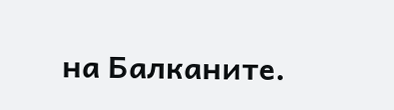на Балканите.